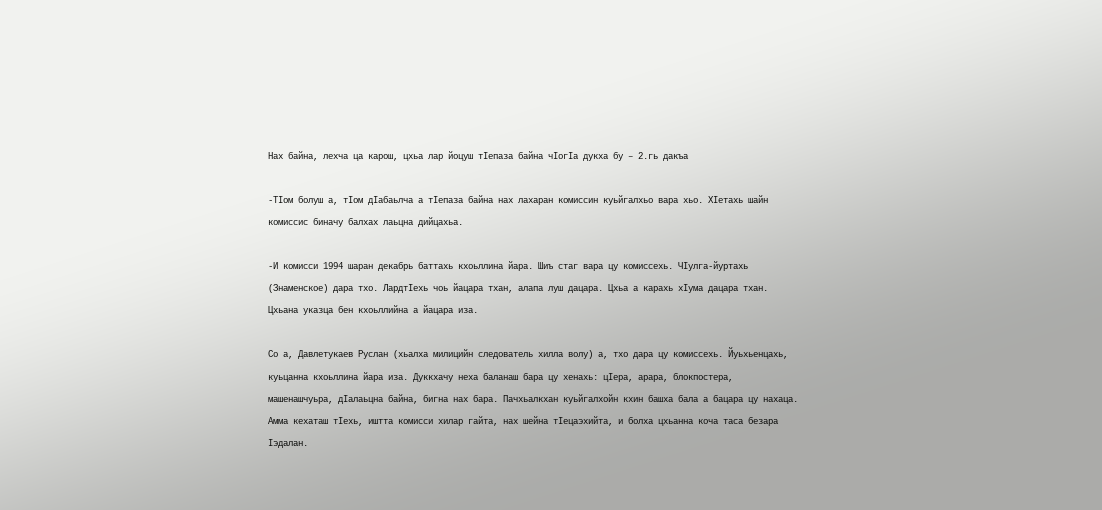Нах байна, лехча ца карош, цхьа лар йоцуш тIепаза байна чIогIа дукха бу – 2.гь дакъа

-ТIом болуш а, тIом дIабаьлча а тIепаза байна нах лахаран комиссин куьйгалхьо вара хьо. ХIетахь шайн комиссис биначу балхах лаьцна дийцахьа.

-И комисси 1994 шаран декабрь баттахь кхоьллина йара. Шиъ стаг вара цу комиссехь. ЧIулга-йуртахь (Знаменское) дара тхо. ЛардтIехь чоь йацара тхан, алапа луш дацара. Цхьа а карахь хIума дацара тхан. Цхьана указца бен кхоьллийна а йацара иза.

Со а, Давлетукаев Руслан (хьалха милицийн следователь хилла волу) а, тхо дара цу комиссехь. Йуьхьенцахь, куьцанна кхоьллина йара иза. Дуккхачу неха баланаш бара цу хенахь: цIера, арара, блокпостера, машенашчуьра, дIалаьцна байна, бигна нах бара. Пачхьалкхан куьйгалхойн кхин башха бала а бацара цу нахаца. Амма кехаташ тIехь, иштта комисси хилар гайта, нах шейна тIецаэхийта, и болха цхьанна коча таса безара Iэдалан.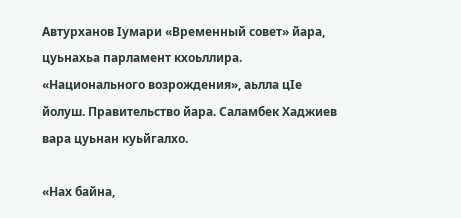Автурханов Iумари «Временный совет» йара, цуьнахьа парламент кхоьллира. «Национального возрождения», аьлла цIе йолуш. Правительство йара. Саламбек Хаджиев вара цуьнан куьйгалхо.

«Нах байна,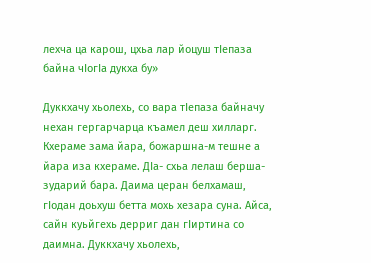лехча ца карош, цхьа лар йоцуш тIепаза байна чIогIа дукха бу»

Дуккхачу хьолехь, со вара тIепаза байначу нехан гергарчарца къамел деш хилларг. Кхераме зама йара, божаршна-м тешне а йара иза кхераме. ДIа- схьа лелаш берша- зударий бара. Даима церан белхамаш, гIодан доьхуш бетта мохь хезара суна. Айса, сайн куьйгехь дерриг дан гIиртина со даимна. Дуккхачу хьолехь,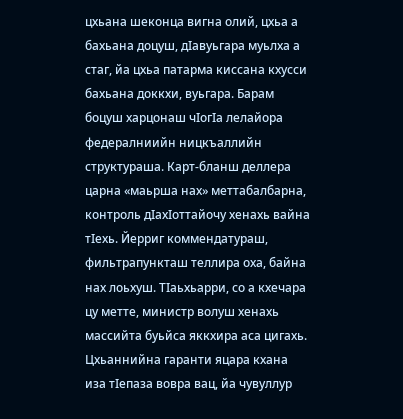цхьана шеконца вигна олий, цхьа а бахьана доцуш, дIавуьгара муьлха а стаг, йа цхьа патарма киссана кхусси бахьана доккхи, вуьгара. Барам боцуш харцонаш чIогIа лелайора федералниийн ницкъаллийн структураша. Карт-бланш деллера царна «маьрша нах» меттабалбарна, контроль дIахIоттайочу хенахь вайна тIехь. Йерриг коммендатураш, фильтрапункташ теллира оха, байна нах лоьхуш. ТIаьхьарри, со а кхечара цу метте, министр волуш хенахь массийта буьйса яккхира аса цигахь. Цхьаннийна гаранти яцара кхана иза тIепаза вовра вац, йа чувуллур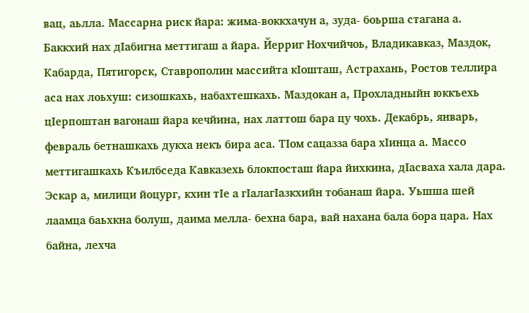вац, аьлла. Массарна риск йара: жима-воккхачун а, зуда- боьрша стагана а. Баккхий нах дIабигна меттигаш а йара. Йерриг Нохчийчоь, Владикавказ, Маздок, Кабарда, Пятигорск, Ставрополин массийта кIошташ, Астрахань, Ростов теллира аса нах лоьхуш: сизошкахь, набахтешкахь. Маздокан а, Прохладныйн юккъехь цIерпоштан вагонаш йара кечйина, нах латтош бара цу чохь. Декабрь, январь, февраль бетнашкахь дукха некъ бира аса. ТIом сацазза бара хIинца а. Массо меттигашкахь Къилбседа Кавказехь блокпосташ йара йихкина, дIасваха хала дара. Эскар а, милици йоцург, кхин тIе а гIалагIазкхийн тобанаш йара. Уьшша шей лаамца баьхкна болуш, даима мелла- бехна бара, вай нахана бала бора цара. Нах байна, лехча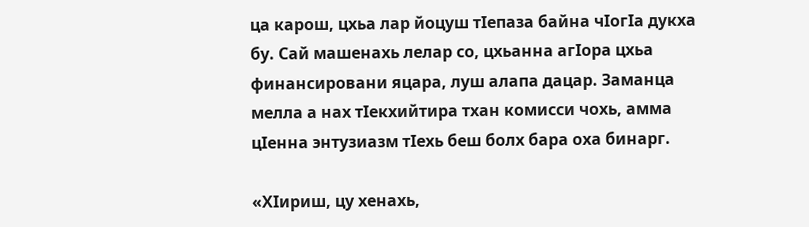ца карош, цхьа лар йоцуш тIепаза байна чIогIа дукха бу. Сай машенахь лелар со, цхьанна агIора цхьа финансировани яцара, луш алапа дацар. Заманца мелла а нах тIекхийтира тхан комисси чохь, амма цIенна энтузиазм тIехь беш болх бара оха бинарг.

«ХIириш, цу хенахь,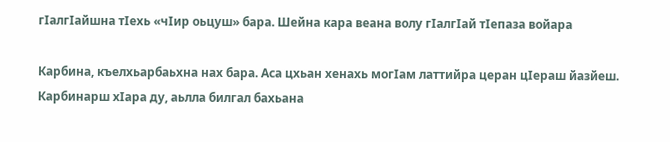гIалгIайшна тIехь «чIир оьцуш» бара. Шейна кара веана волу гIалгIай тIепаза войара

Карбина, къелхьарбаьхна нах бара. Аса цхьан хенахь могIам латтийра церан цIераш йазйеш. Карбинарш хIара ду, аьлла билгал бахьана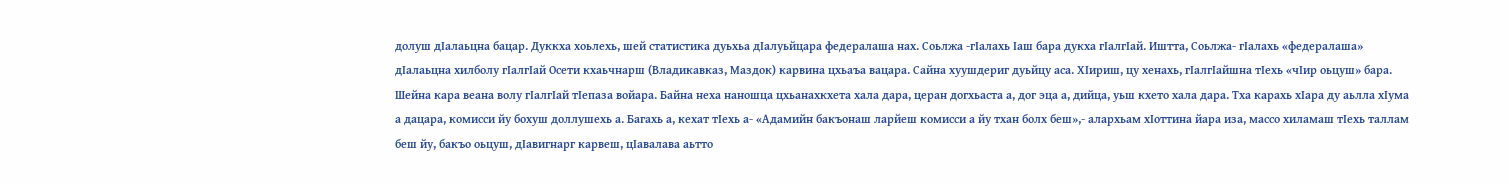долуш дIалаьцна бацар. Дуккха хоьлехь, шей статистика дуьхьа дIалуьйцара федералаша нах. Соьлжа -гIалахь Iаш бара дукха гIалгIай. Иштта, Соьлжа- гIалахь «федералаша» дIалаьцна хилболу гIалгIай Осети кхаьчнарш (Владикавказ, Маздок) карвина цхьаъа вацара. Сайна хуушдериг дуьйцу аса. ХIириш, цу хенахь, гIалгIайшна тIехь «чIир оьцуш» бара. Шейна кара веана волу гIалгIай тIепаза войара. Байна неха наношца цхьанахкхета хала дара, церан догхьаста а, дог эца а, дийца, уьш кхето хала дара. Тха карахь хIара ду аьлла хIума а дацара, комисси йу бохуш доллушехь а. Багахь а, кехат тIехь а- «Адамийн бакъонаш ларйеш комисси а йу тхан болх беш»,- алархьам хIоттина йара иза, массо хиламаш тIехь таллам беш йу, бакъо оьцуш, дIавигнарг карвеш, цIавалава аьтто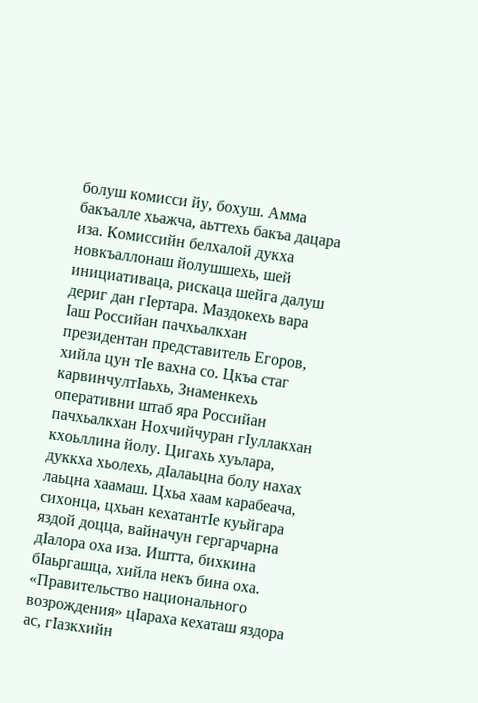болуш комисси йу, бохуш. Амма бакъалле хьажча, аьттехь бакъа дацара иза. Комиссийн белхалой дукха новкъаллонаш йолушшехь, шей инициативаца, рискаца шейга далуш дериг дан гIертара. Маздокехь вара Iаш Российан пачхьалкхан президентан представитель Егоров, хийла цун тIе вахна со. Цкъа стаг карвинчултIаьхь, Знаменкехь оперативни штаб яра Российан пачхьалкхан Нохчийчуран гIуллакхан кхоьллина йолу. Цигахь хуьлара, дуккха хьолехь, дIалаьцна болу нахах лаьцна хаамаш. Цхьа хаам карабеача, сихонца, цхьан кехатантIе куьйгара яздой доцца, вайначун гергарчарна дIалора оха иза. Иштта, бихкина бIаьргашца, хийла некъ бина оха. «Правительство национального возрождения» цIараха кехаташ яздора ас, гIазкхийн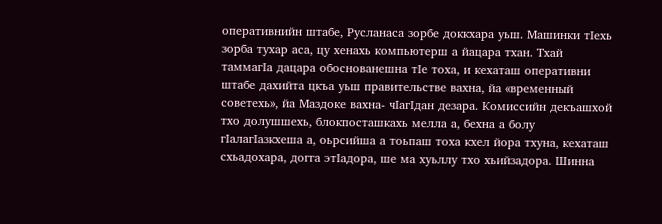оперативнийн штабе, Русланаса зорбе доккхара уьш. Машинки тIехь зорба тухар аса, цу хенахь компьютерш а йацара тхан. Тхай таммагIа дацара обоснованешна тIе тоха, и кехаташ оперативни штабе дахийта цкъа уьш правительстве вахна, йа «временный советехь», йа Маздоке вахна- чIагIдан дезара. Комиссийн декъашхой тхо долушшехь, блокпосташкахь мелла а, бехна а болу гIалагIазкхеша а, оьрсийша а тоьпаш тоха кхел йора тхуна, кехаташ схьадохара, догга этIадора, ше ма хуьллу тхо хьийзадора. Шинна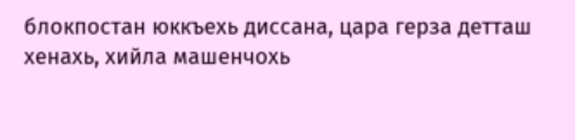блокпостан юккъехь диссана, цара герза детташ хенахь, хийла машенчохь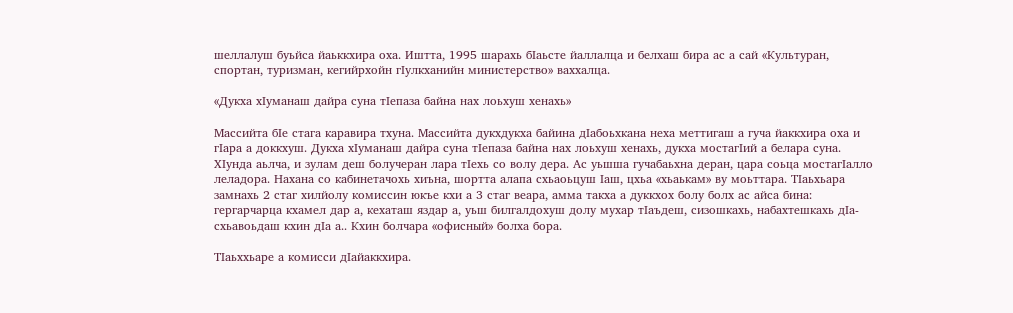шеллалуш буьйса йаьккхира оха. Иштта, 1995 шарахь бIаьсте йаллалца и белхаш бира ас а сай «Культуран, спортан, туризман, кегийрхойн гIулкханийн министерство» ваххалца.

«Дукха хIуманаш дайра суна тIепаза байна нах лоьхуш хенахь»

Массийта бIе стага каравира тхуна. Массийта дукхдукха байина дIабоьхкана неха меттигаш а гуча йаккхира оха и гIара а доккхуш. Дукха хIуманаш дайра суна тIепаза байна нах лоьхуш хенахь, дукха мостагIий а белара суна. ХIунда аьлча, и зулам деш болучеран лара тIехь со волу дера. Ас уьшша гучабаьхна деран, цара соьца мостагIалло леладора. Нахана со кабинетачохь хиъна, шортта алапа схьаоьцуш Iаш, цхьа «хьаькам» ву моьттара. ТIаьхьара замнахь 2 стаг хилйолу комиссин юкъе кхи а 3 стаг веара, амма такха а дуккхох болу болх ас айса бина: гергарчарца кхамел дар а, кехаташ яздар а, уьш билгалдохуш долу мухар тIаъдеш, сизошкахь, набахтешкахь дIа-схьавоьдаш кхин дIа а.. Кхин болчара «офисный» болха бора.

ТIаьххьаре а комисси дIайаккхира.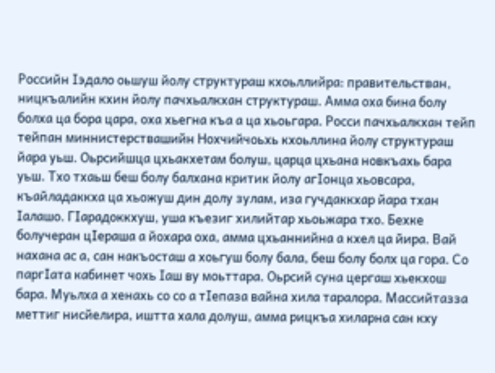Российн Iэдало оьшуш йолу структураш кхоьллийра: правительстван, ницкъалийн кхин йолу пачхьалкхан структураш. Амма оха бина болу болха ца бора цара, оха хьегна къа а ца хьоьгара. Росси пачхьалкхан тейп тейпан миннистерствашийн Нохчийчоьхь кхоьллина йолу структураш йара уьш. Оьрсийшца цхьакхетам болуш, царца цхьана новкъахь бара уьш. Тхо тхаьш беш болу балхана критик йолу агIонца хьовсара, къайладаккха ца хьожуш дин долу зулам, иза гучдаккхар йара тхан Iалашо. ГIарадоккхуш, уша къезиг хилийтар хьоьжара тхо. Бехке болучеран цIераша а йохара оха, амма цхьаннийна а кхел ца йира. Вай нахана ас а, сан накъосташ а хоьгуш болу бала, беш болу болх ца гора. Со паргIата кабинет чохь Iаш ву моьттара. Оьрсий суна цергаш хьекхош бара. Муьлха а хенахь со со а тIепаза вайна хила таралора. Массийтазза меттиг нисйелира, иштта хала долуш, амма рицкъа хиларна сан кху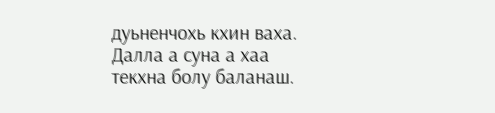дуьненчохь кхин ваха. Далла а суна а хаа текхна болу баланаш.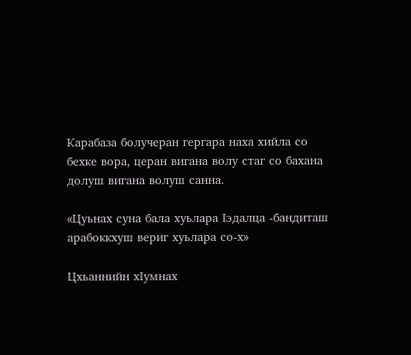Карабаза болучеран гергара наха хийла со бехке вора, церан вигана волу стаг со бахана долуш вигана волуш санна.

«Цуьнах суна бала хуьлара Iэдалца -бандиташ арабоккхуш вериг хуьлара со-х»

Цхьаннийн хIумнах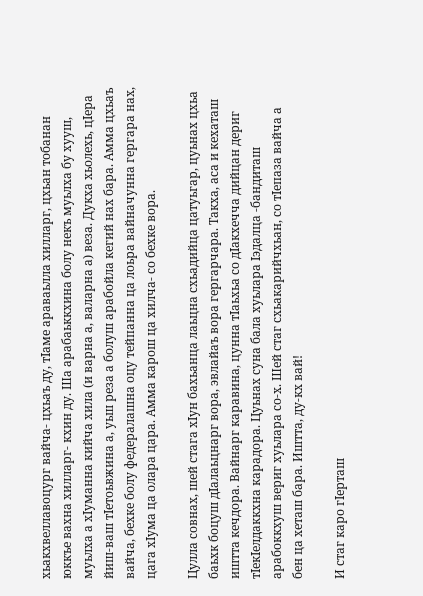хьакхвеллавоцург вайча- цхьаъ ду, тIаме араваьлла хилларг, цхьан тобанан юккъе вахна хилларг- кхин ду. Ша арабаьккхина болу некъ муьлха бу хууш, муьлха а хIуманна кийча хила (и варна а, валарна а) веза. Дукха хьолехь, цIера йиш-ваш тIетоьвжина а, уьш реза а болуш арабойла кегий нах бара. Амма цхьаъ вайча, бехке болу федералашна оцу тейпанна ца лоьра вайначунна гергара нах, цага хIума ца олара цара. Амма карош ца хилча- со бехке вора.

Цулла совнах, шей стага хIун бахьанца лаьцна схьадийца цатуьгар, цуьнах цхьа баьхк боцуш дIалаьцнарг вора, эвлайаъ вора гергарчара. Такха, аса и кехаташ иштта кечдора. Вайнарг каравина, цунна тIаьхьа со дIакхечча дийцан дериг тIекIелдаккхна карадора. Цуьнах суна бала хуьлара Iэдалца -бандиташ арабоккхуш вериг хуьлара со-х. Шей стаг схьакарийчхьан, со тIепаза вайча а бен ца хеташ бара. Иштта, ду-кх вай!

И стаг каро гIерташ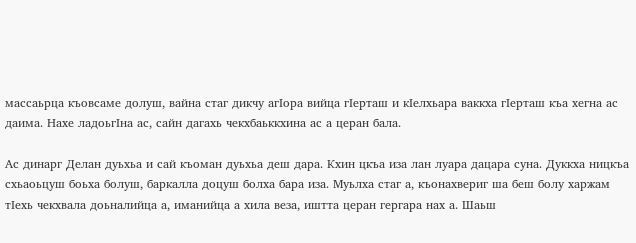массаьрца къовсаме долуш, вайна стаг дикчу агIора вийца гIерташ и кIелхьара ваккха гIерташ къа хегна ас даима. Нахе ладоьгIна ас, сайн дагахь чекхбаьккхина ас а церан бала.

Ас динарг Делан дуьхьа и сай къоман дуьхьа деш дара. Кхин цкъа иза лан луара дацара суна. Дуккха ницкъа схьаоьцуш боьха болуш, баркалла доцуш болха бара иза. Муьлха стаг а, къонахвериг ша беш болу харжам тIехь чекхвала доьналийца а, иманийца а хила веза, иштта церан гергара нах а. Шаьш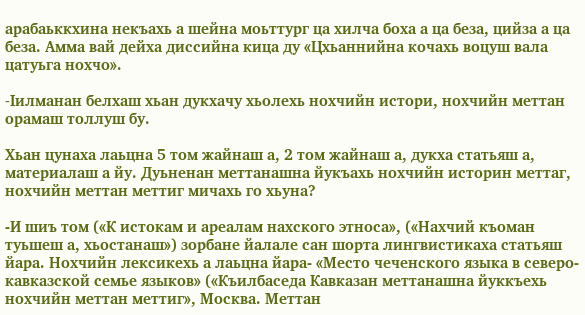арабаьккхина некъахь а шейна моьттург ца хилча боха а ца беза, цийза а ца беза. Амма вай дейха диссийна кица ду «Цхьаннийна кочахь воцуш вала цатуьга нохчо».

-Iилманан белхаш хьан дукхачу хьолехь нохчийн истори, нохчийн меттан орамаш толлуш бу.

Хьан цунаха лаьцна 5 том жайнаш а, 2 том жайнаш а, дукха статьяш а, материалаш а йу. Дуьненан меттанашна йукъахь нохчийн историн меттаг, нохчийн меттан меттиг мичахь го хьуна?

-И шиъ том («К истокам и ареалам нахского этноса», («Нахчий къоман туьшеш а, хьостанаш») зорбане йалале сан шорта лингвистикаха статьяш йара. Нохчийн лексикехь а лаьцна йара- «Место чеченского языка в северо-кавказской семье языков» («Къилбаседа Кавказан меттанашна йуккъехь нохчийн меттан меттиг», Москва. Меттан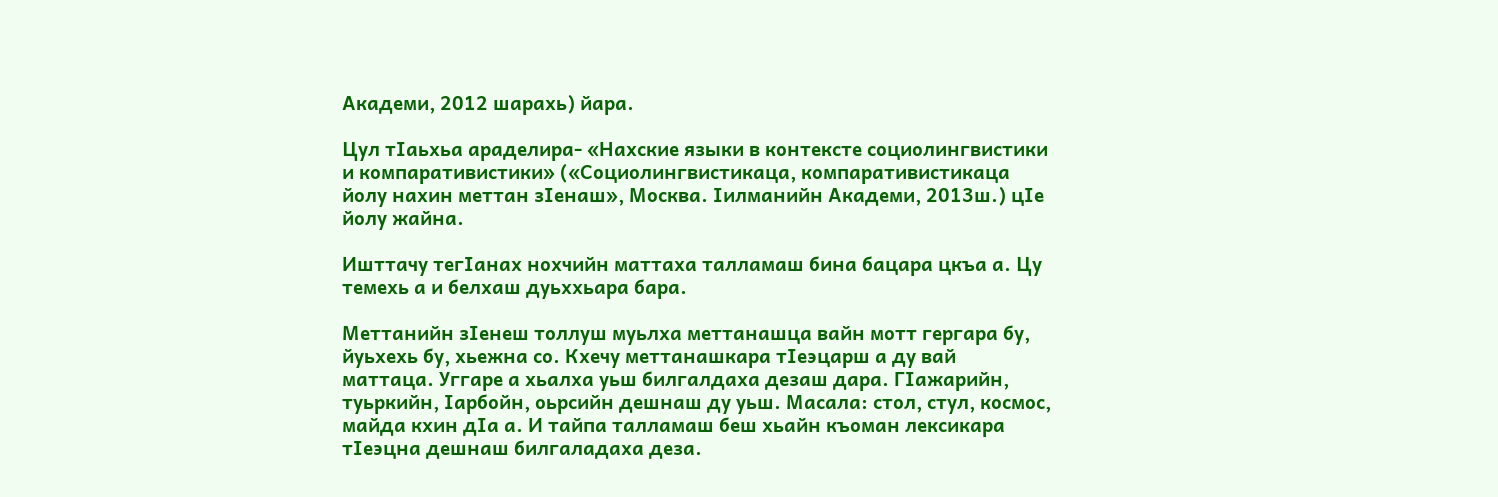Академи, 2012 шарахь) йара.

Цул тIаьхьа араделира- «Нахские языки в контексте социолингвистики и компаративистики» («Социолингвистикаца, компаративистикаца йолу нахин меттан зIенаш», Москва. Iилманийн Академи, 2013ш.) цIе йолу жайна.

Ишттачу тегIанах нохчийн маттаха талламаш бина бацара цкъа а. Цу темехь а и белхаш дуьххьара бара.

Меттанийн зIенеш толлуш муьлха меттанашца вайн мотт гергара бу, йуьхехь бу, хьежна со. Кхечу меттанашкара тIеэцарш а ду вай маттаца. Уггаре а хьалха уьш билгалдаха дезаш дара. ГIажарийн, туьркийн, Iарбойн, оьрсийн дешнаш ду уьш. Масала: стол, стул, космос, майда кхин дIа а. И тайпа талламаш беш хьайн къоман лексикара тIеэцна дешнаш билгаладаха деза.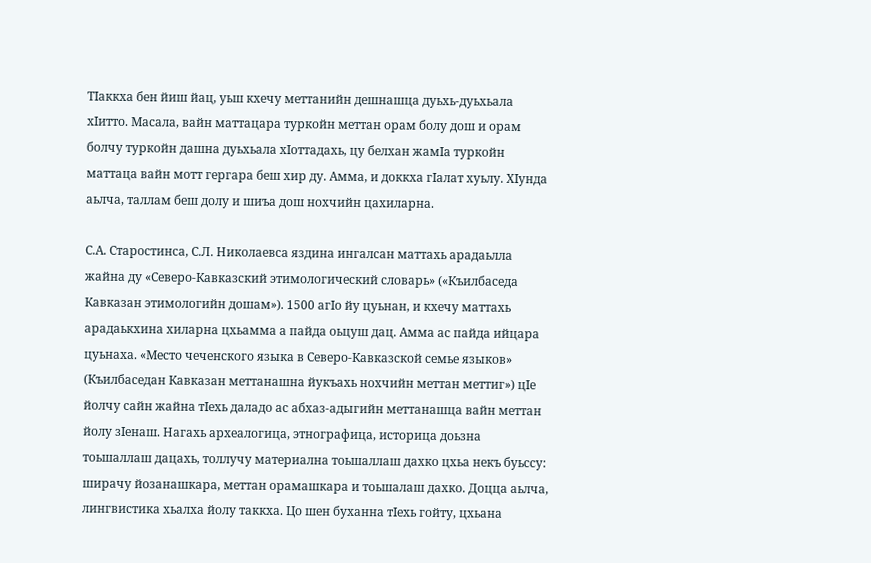ТIаккха бен йиш йац, уьш кхечу меттанийн дешнашца дуьхь-дуьхьала хIитто. Масала, вайн маттацара туркойн меттан орам болу дош и орам болчу туркойн дашна дуьхьала хIоттадахь, цу белхан жамIа туркойн маттаца вайн мотт гергара беш хир ду. Амма, и доккха гIалат хуьлу. ХIунда аьлча, таллам беш долу и шиъа дош нохчийн цахиларна.

С.А. Старостинса, С.Л. Николаевса яздина ингалсан маттахь арадаьлла жайна ду «Северо-Кавказский этимологический словарь» («Къилбаседа Кавказан этимологийн дошам»). 1500 агIо йу цуьнан, и кхечу маттахь арадаькхина хиларна цхьамма а пайда оьцуш дац. Амма ас пайда ийцара цуьнаха. «Место чеченского языка в Северо-Кавказской семье языков» (Къилбаседан Кавказан меттанашна йукъахь нохчийн меттан меттиг») цIе йолчу сайн жайна тIехь даладо ас абхаз-адыгийн меттанашца вайн меттан йолу зIенаш. Нагахь археалогица, этнографица, историца доьзна тоьшаллаш дацахь, толлучу материална тоьшаллаш дахко цхьа некъ буьссу: ширачу йозанашкара, меттан орамашкара и тоьшалаш дахко. Доцца аьлча, лингвистика хьалха йолу таккха. Цо шен буханна тIехь гойту, цхьана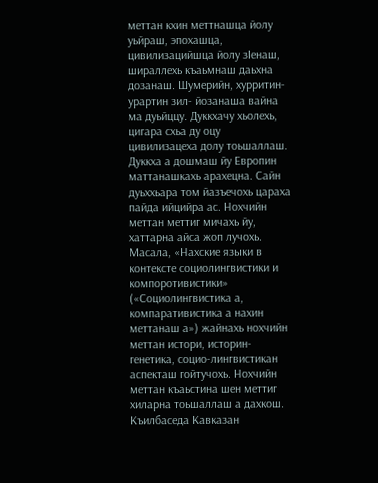меттан кхин меттнашца йолу уьйраш, эпохашца, цивилизацийшца йолу зIенаш, шираллехь къаьмнаш даьхна дозанаш. Шумерийн, хурритин-урартин зил- йозанаша вайна ма дуьйццу. Дуккхачу хьолехь, цигара схьа ду оцу цивилизацеха долу тоьшаллаш. Дуккха а дошмаш йу Европин маттанашкахь арахецна. Сайн дуьххьара том йазъечохь цараха пайда ийцийра ас. Нохчийн меттан меттиг мичахь йу, хаттарна айса жоп лучохь. Масала, «Нахские языки в контексте социолингвистики и компоротивистики» («Социолингвистика а, компаративистика а нахин меттанаш а») жайнахь нохчийн меттан истори, историн-генетика, социо-лингвистикан аспекташ гойтучохь. Нохчийн меттан къаьстина шен меттиг хиларна тоьшаллаш а дахкош. Къилбаседа Кавказан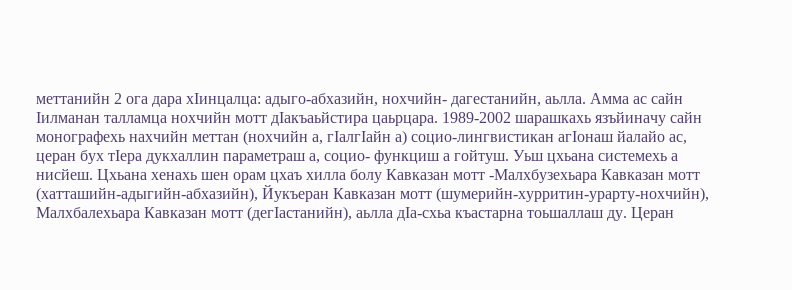меттанийн 2 ога дара хIинцалца: адыго-абхазийн, нохчийн- дагестанийн, аьлла. Амма ас сайн Iилманан талламца нохчийн мотт дIакъаьйстира цаьрцара. 1989-2002 шарашкахь язъйиначу сайн монографехь нахчийн меттан (нохчийн а, гIалгIайн а) социо-лингвистикан агIонаш йалайо ас, церан бух тIера дукхаллин параметраш а, социо- функциш а гойтуш. Уьш цхьана системехь а нисйеш. Цхьана хенахь шен орам цхаъ хилла болу Кавказан мотт -Малхбузехьара Кавказан мотт (хатташийн-адыгийн-абхазийн), Йукъеран Кавказан мотт (шумерийн-хурритин-урарту-нохчийн), Малхбалехьара Кавказан мотт (дегIастанийн), аьлла дIа-схьа къастарна тоьшаллаш ду. Церан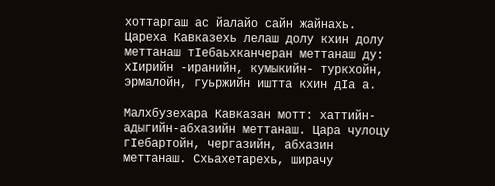хоттаргаш ас йалайо сайн жайнахь. Цареха Кавказехь лелаш долу кхин долу меттанаш тIебаьхканчеран меттанаш ду: хIирийн -иранийн, кумыкийн- туркхойн, эрмалойн, гуьржийн иштта кхин дIа а.

Малхбузехара Кавказан мотт: хаттийн-адыгийн-абхазийн меттанаш. Цара чулоцу гIебартойн, чергазийн, абхазин меттанаш. Схьахетарехь, ширачу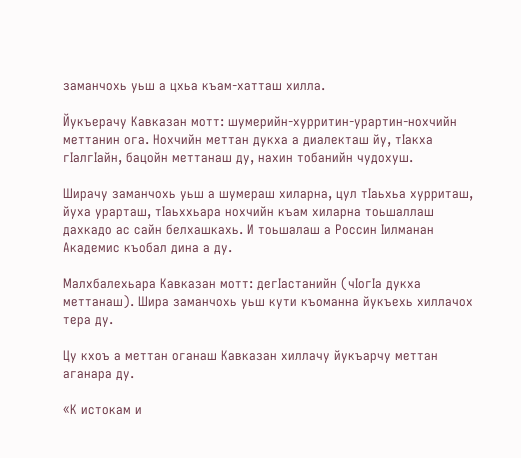заманчохь уьш а цхьа къам-хатташ хилла.

Йукъерачу Кавказан мотт: шумерийн-хурритин-урартин-нохчийн меттанин ога. Нохчийн меттан дукха а диалекташ йу, тIакха гIалгIайн, бацойн меттанаш ду, нахин тобанийн чудохуш.

Ширачу заманчохь уьш а шумераш хиларна, цул тIаьхьа хурриташ, йуха урарташ, тIаьххьара нохчийн къам хиларна тоьшаллаш дахкадо ас сайн белхашкахь. И тоьшалаш а Россин Iилманан Академис къобал дина а ду.

Малхбалехьара Кавказан мотт: дегIастанийн (чIогIа дукха меттанаш). Шира заманчохь уьш кути къоманна йукъехь хиллачох тера ду.

Цу кхоъ а меттан оганаш Кавказан хиллачу йукъарчу меттан аганара ду.

«К истокам и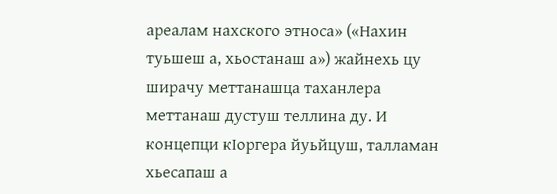ареалам нахского этноса» («Нахин туьшеш а, хьостанаш а») жайнехь цу ширачу меттанашца таханлера меттанаш дустуш теллина ду. И концепци кIоргера йуьйцуш, талламан хьесапаш а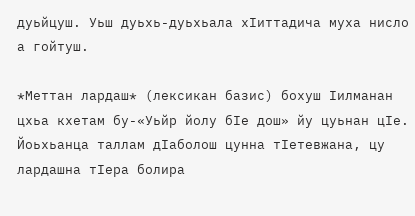дуьйцуш. Уьш дуьхь-дуьхьала хIиттадича муха нисло а гойтуш.

*Меттан лардаш* (лексикан базис) бохуш Iилманан цхьа кхетам бу-«Уьйр йолу бIе дош» йу цуьнан цIе. Йоьхьанца таллам дIаболош цунна тIетевжана, цу лардашна тIера болира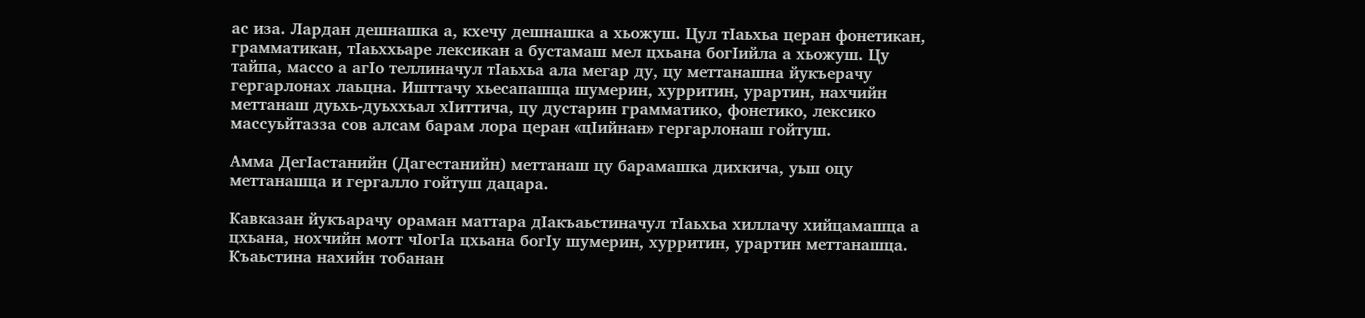ас иза. Лардан дешнашка а, кхечу дешнашка а хьожуш. Цул тIаьхьа церан фонетикан, грамматикан, тIаьххьаре лексикан а бустамаш мел цхьана богIийла а хьожуш. Цу тайпа, массо а агIо теллиначул тIаьхьа ала мегар ду, цу меттанашна йукъерачу гергарлонах лаьцна. Ишттачу хьесапашца шумерин, хурритин, урартин, нахчийн меттанаш дуьхь-дуьххьал хIиттича, цу дустарин грамматико, фонетико, лексико массуьйтазза сов алсам барам лора церан «цIийнан» гергарлонаш гойтуш.

Амма ДегIастанийн (Дагестанийн) меттанаш цу барамашка дихкича, уьш оцу меттанашца и гергалло гойтуш дацара.

Кавказан йукъарачу ораман маттара дIакъаьстиначул тIаьхьа хиллачу хийцамашца а цхьана, нохчийн мотт чIогIа цхьана богIу шумерин, хурритин, урартин меттанашца. Къаьстина нахийн тобанан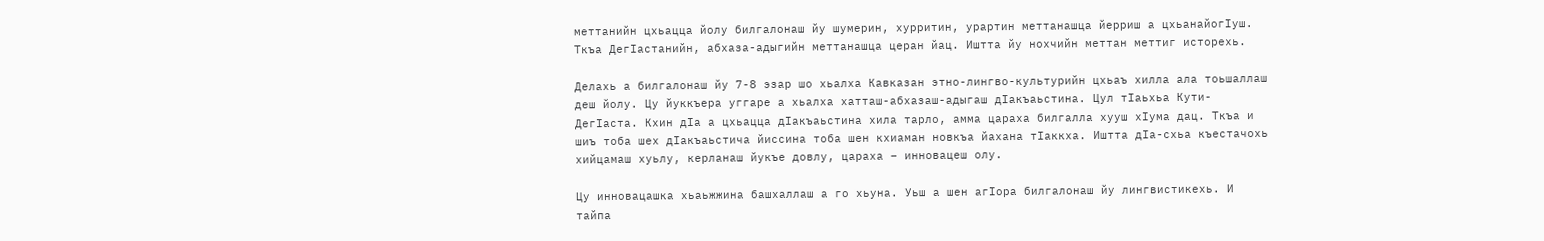меттанийн цхьацца йолу билгалонаш йу шумерин, хурритин, урартин меттанашца йерриш а цхьанайогIуш. Ткъа ДегIастанийн, абхаза-адыгийн меттанашца церан йац. Иштта йу нохчийн меттан меттиг исторехь.

Делахь а билгалонаш йу 7-8 эзар шо хьалха Кавказан этно-лингво-культурийн цхьаъ хилла ала тоьшаллаш деш йолу. Цу йуккъера уггаре а хьалха хатташ-абхазаш-адыгаш дIакъаьстина. Цул тIаьхьа Кути-ДегIаста. Кхин дIа а цхьацца дIакъаьстина хила тарло, амма цараха билгалла хууш хIума дац. Ткъа и шиъ тоба шех дIакъаьстича йиссина тоба шен кхиаман новкъа йахана тIаккха. Иштта дIа-схьа къестачохь хийцамаш хуьлу, керланаш йукъе довлу, цараха – инновацеш олу.

Цу инновацашка хьаьжжина башхаллаш а го хьуна. Уьш а шен агIора билгалонаш йу лингвистикехь. И тайпа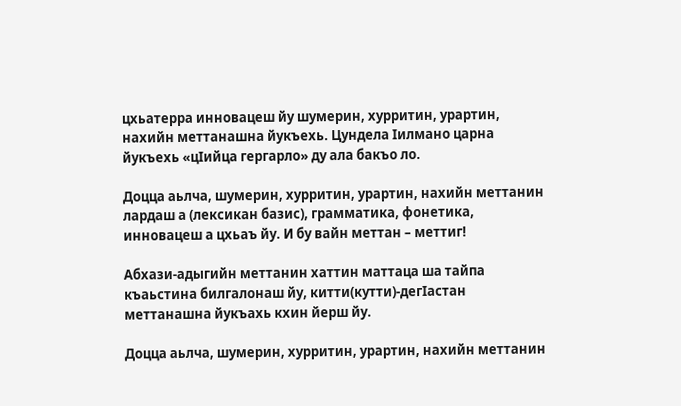цхьатерра инновацеш йу шумерин, хурритин, урартин, нахийн меттанашна йукъехь. Цундела Iилмано царна йукъехь «цIийца гергарло» ду ала бакъо ло.

Доцца аьлча, шумерин, хурритин, урартин, нахийн меттанин лардаш а (лексикан базис), грамматика, фонетика, инновацеш а цхьаъ йу. И бу вайн меттан – меттиг!

Абхази-адыгийн меттанин хаттин маттаца ша тайпа къаьстина билгалонаш йу, китти(кутти)-дегIастан меттанашна йукъахь кхин йерш йу.

Доцца аьлча, шумерин, хурритин, урартин, нахийн меттанин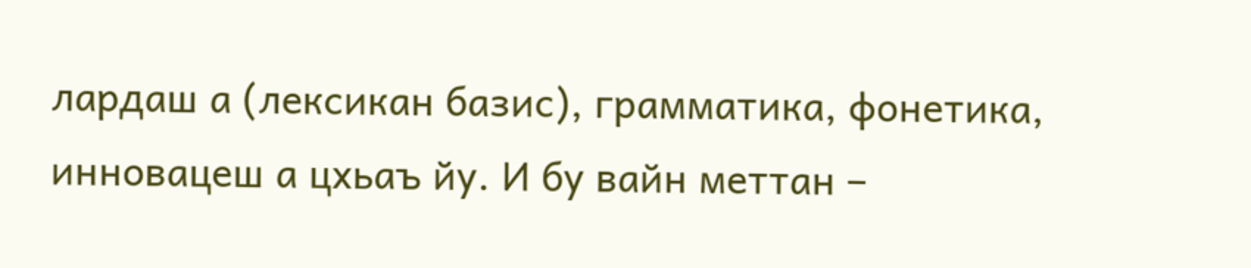лардаш а (лексикан базис), грамматика, фонетика, инновацеш а цхьаъ йу. И бу вайн меттан –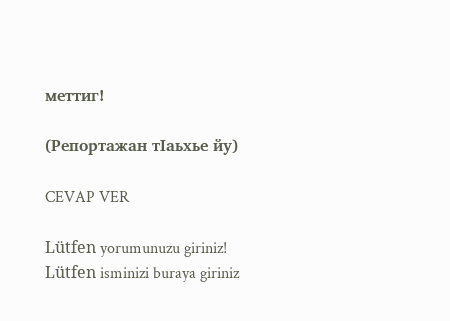меттиг!

(Репортажан тIаьхье йу)

CEVAP VER

Lütfen yorumunuzu giriniz!
Lütfen isminizi buraya giriniz